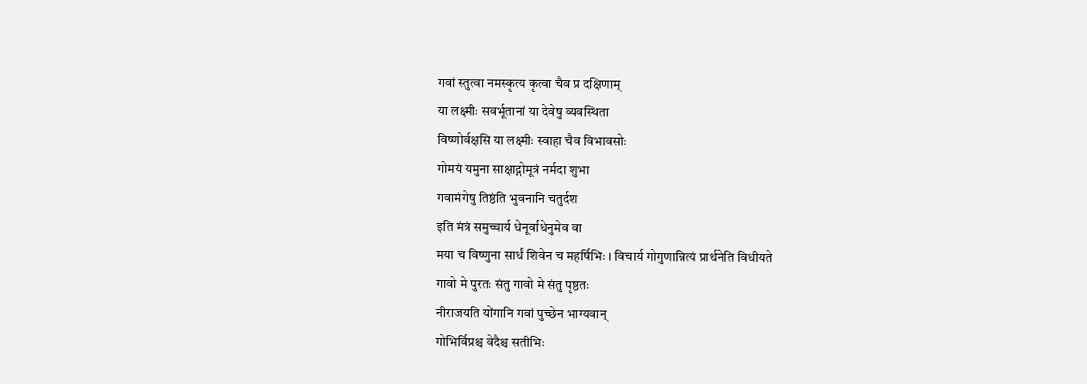गवां स्तुत्वा नमस्कृत्य कृत्वा चैव प्र दक्षिणाम्
या लक्ष्मीः सवर्भूतानां या देवेषु व्यवस्थिता
विष्णोर्वक्षसि या लक्ष्मीः स्वाहा चैव विभावसोः
गोमयं यमुना साक्षाद्गोमूत्रं नर्मदा शुभा
गवामंगेषु तिष्ठंति भुवनानि चतुर्दश
इति मंत्रं समुच्चार्य धेनूर्वाधेनुमेव वा
मया च विष्णुना सार्धं शिवेन च महर्षिभिः । विचार्य गोगुणान्नित्यं प्रार्थनेति विधीयते
गावो मे पुरतः संतु गावो मे संतु पृष्ठतः
नीराजयति योंगानि गवां पुच्छेन भाग्यवान्
गोभिर्विप्रश्च वेदैश्च सतीभिः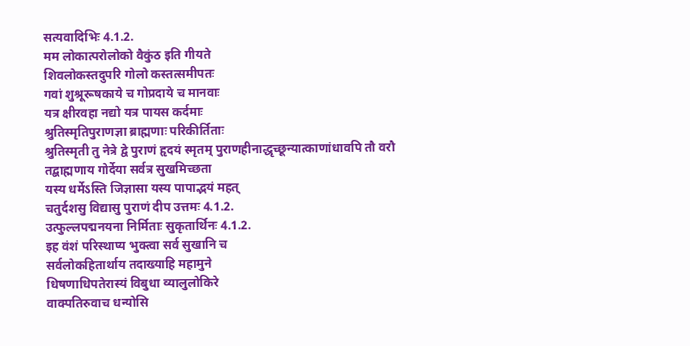सत्यवादिभिः 4.1.2.
मम लोकात्परोलोको वैकुंठ इति गीयते
शिवलोकस्तदुपरि गोलो कस्तत्समीपतः
गवां शुश्रूरूषकाये च गोप्रदाये च मानवाः
यत्र क्षीरवहा नद्यो यत्र पायस कर्दमाः
श्रुतिस्मृतिपुराणज्ञा ब्राह्मणाः परिकीर्तिताः
श्रुतिस्मृती तु नेत्रे द्वे पुराणं हृदयं स्मृतम् पुराणहीनाद्धृच्छून्यात्काणांधावपि तौ वरौ
तद्बाह्मणाय गोर्देया सर्वत्र सुखमिच्छता
यस्य धर्मेऽस्ति जिज्ञासा यस्य पापाद्भयं महत्
चतुर्दशसु विद्यासु पुराणं दीप उत्तमः 4.1.2.
उत्फुल्लपद्मनयना निर्मिताः सुकृतार्थिनः 4.1.2.
इह वंशं परिस्थाप्य भुक्त्वा सर्व सुखानि च
सर्वलोकहितार्थाय तदाख्याहि महामुने
धिषणाधिपतेरास्यं विबुधा व्यालुलोकिरे
वाक्पतिरुवाच धन्योसि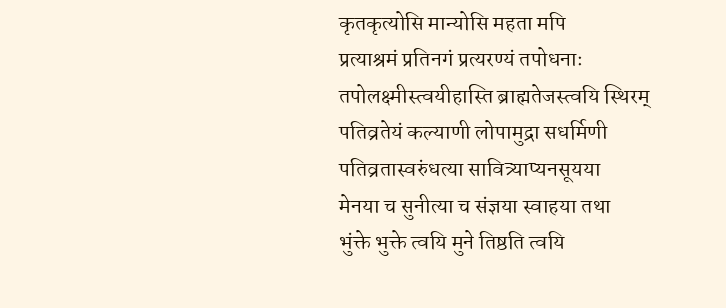कृतकृत्योसि मान्योसि महता मपि
प्रत्याश्रमं प्रतिनगं प्रत्यरण्यं तपोधनाः
तपोलक्ष्मीस्त्वयीहास्ति ब्राह्मतेजस्त्वयि स्थिरम्
पतिव्रतेयं कल्याणी लोपामुद्रा सधर्मिणी
पतिव्रतास्वरुंधत्या सावित्र्याप्यनसूयया
मेनया च सुनीत्या च संज्ञया स्वाहया तथा
भुंक्ते भुक्ते त्वयि मुने तिष्ठति त्वयि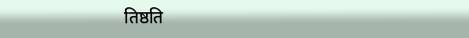तिष्ठति